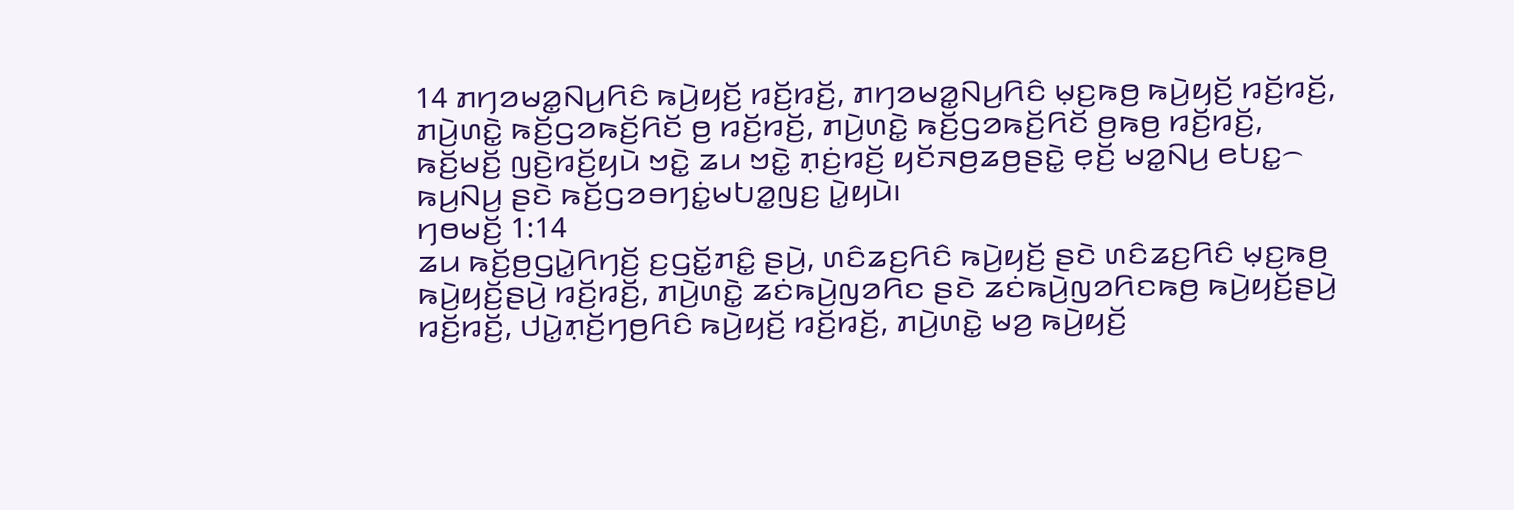14 ꤊꤚꤤꤗꤤ꤭ꤡꤣ꤬ꤖꤢꤨ ꤒꤣꤧ꤬ꤟꤢꤩ꤬ ꤙꤢꤩ꤬ꤙꤢꤩ꤬, ꤊꤚꤤꤗꤤ꤭ꤡꤣ꤬ꤖꤢꤨ ꤗ꤫ꤢ꤬ꤒꤥ꤬ ꤒꤣꤧ꤬ꤟꤢꤩ꤬ ꤙꤢꤩ꤬ꤙꤢꤩ꤬, ꤊꤣꤧ꤬ꤛꤢꤧ꤭ ꤒꤢꤩ꤬ꤞꤤꤒꤢꤩ꤬ꤖꤢꤩ ꤥ꤬ ꤙꤢꤩ꤬ꤙꤢꤩ꤬, ꤊꤣꤧ꤬ꤛꤢꤧ꤭ ꤒꤢꤩ꤬ꤞꤤꤒꤢꤩ꤬ꤖꤢꤩ ꤥ꤬ꤒꤥ꤬ ꤙꤢꤩ꤬ꤙꤢꤩ꤬, ꤒꤢꤩ꤬ꤗꤢꤩ꤬ ꤜꤢꤧ꤬ꤙꤢꤩ꤬ꤟꤣꤧ ꤠꤢꤧ꤭ ꤘꤣ ꤠꤢꤧ꤭ ꤊ꤫ꤢꤦ꤬ꤙꤢꤩ꤬ ꤟꤢꤩꤏꤥ꤬ꤘꤥ꤬ꤔꤢꤧ꤭ ꤕ꤫ꤢꤩ꤬ ꤗꤤ꤭ꤡꤣ꤬ ꤕꤝꤢ꤭꤮ ꤒꤣ꤬ꤡꤣ꤬ ꤔꤢꤧ ꤒꤢꤩ꤬ꤞꤤꤋꤚꤢꤦ꤭ꤗꤝꤤ꤭ꤜꤢ꤬ ꤣꤧ꤭ꤟꤣꤧ꤯
ꤚꤥꤗꤢꤩ꤬ 1:14
ꤘꤣ ꤒꤢꤩ꤬ꤥ꤬ꤞꤣꤧ꤭ꤖꤚꤢꤩ꤬ ꤢ꤬ꤞꤢꤩ꤭ꤊꤢꤨ꤭ ꤔꤣꤧ꤬, ꤛꤢꤨꤘꤢ꤬ꤖꤢꤨ ꤒꤣꤧ꤬ꤟꤢꤩ꤬ ꤔꤢꤧ ꤛꤢꤨꤘꤢ꤬ꤖꤢꤨ ꤗ꤫ꤢ꤬ꤒꤥ꤬ ꤒꤣꤧ꤬ꤟꤢꤩ꤬ꤔꤣꤧ꤬ ꤙꤢꤩ꤬ꤙꤢꤩ꤬, ꤊꤣꤧ꤬ꤛꤢꤧ꤭ ꤘꤢꤦꤒꤣꤧ꤬ꤜꤤꤖꤢ ꤔꤢꤧ ꤘꤢꤦꤒꤣꤧ꤬ꤜꤤꤖꤢꤒꤥ꤬ ꤒꤣꤧ꤬ꤟꤢꤩ꤬ꤔꤣꤧ꤬ ꤙꤢꤩ꤬ꤙꤢꤩ꤬, ꤓꤣꤧ꤭ꤊ꤫ꤢꤩ꤬ꤚꤥ꤬ꤖꤢꤨ ꤒꤣꤧ꤬ꤟꤢꤩ꤬ ꤙꤢꤩ꤬ꤙꤢꤩ꤬, ꤊꤣꤧ꤬ꤛꤢꤧ꤭ ꤗꤤ꤬ ꤒꤣꤧ꤬ꤟꤢꤩ꤬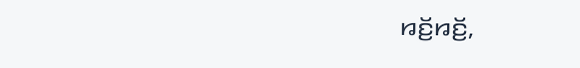ꤙꤢꤩ꤬ꤙꤢꤩ꤬,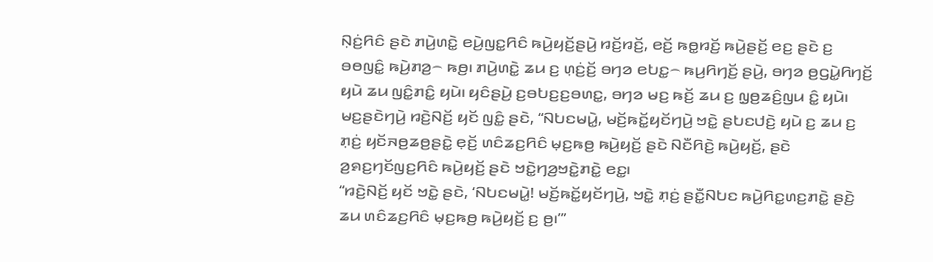ꤡ꤫ꤢꤦ꤬ꤖꤢꤨ ꤔꤢꤧ ꤊꤣꤧ꤬ꤛꤢꤧ꤭ ꤕꤣꤧ꤬ꤜꤢ꤭ꤖꤢꤨ ꤒꤣꤧ꤬ꤟꤢꤩ꤬ꤔꤣꤧ꤬ ꤙꤢꤩ꤬ꤙꤢꤩ꤬, ꤕꤢꤩ꤬ ꤒꤥ꤭ꤙꤢꤩ꤬ ꤒꤣꤧ꤬ꤔꤢꤩ꤬ ꤕꤢ꤬ ꤔꤢꤧ ꤢ꤬ ꤋꤥꤜꤢꤨ꤭ ꤒꤣꤧ꤬ꤊꤤ꤬꤮ ꤒꤥ꤬꤯ ꤊꤣꤧ꤬ꤛꤢꤧ꤭ ꤘꤣ ꤢ꤬ ꤛ꤫ꤢꤦ꤬ꤢꤩ꤬ ꤋꤚꤤ ꤕꤝꤢ꤭꤮ ꤒꤣ꤬ꤖꤚꤢꤩ꤬ ꤔꤣꤧ꤬, ꤋꤚꤤ ꤥ꤬ꤞꤣꤧ꤭ꤖꤚꤢꤩ꤬ ꤟꤣꤧ ꤘꤣ ꤜꤢꤨ꤭ꤊꤢꤨ꤭ ꤟꤣꤧ꤯ ꤟꤢꤨꤔꤣꤧ꤬ ꤢ꤬ꤋꤝꤢ꤬ꤢ꤬ꤋꤛꤢ꤭, ꤋꤚꤤ ꤗꤢ꤬ ꤒꤢꤩ꤬ ꤘꤣ ꤢ꤬ ꤜ꤫ꤥ꤬ꤘꤢꤨ꤬ꤜꤣ ꤢꤨ꤭ ꤟꤣꤧ꤯
ꤗꤢ꤬ꤔꤢꤧꤚꤣꤧ꤬ ꤙꤢꤧ꤬ꤡꤢꤩ꤬ ꤟꤢꤩ ꤜꤢꤨ꤭ ꤔꤢꤧ, “ꤡꤝꤢꤗꤣꤧ꤭, ꤗꤢꤩ꤬ꤒꤢꤩ꤭ꤟꤢꤩꤚꤣꤧ꤬ ꤠꤢꤧ꤭ ꤔꤝꤢꤓꤢꤧ꤬ ꤟꤣꤧ ꤢ꤬ ꤘꤣ ꤢ꤬ ꤊ꤫ꤢꤦ꤬ ꤟꤢꤩꤏꤥ꤬ꤘꤥ꤬ꤔꤢꤧ꤭ ꤕ꤫ꤢꤩ꤬ ꤛꤢꤨꤘꤢ꤬ꤖꤢꤨ ꤗ꤫ꤢ꤬ꤒꤥ꤬ ꤒꤣꤧ꤬ꤟꤢꤩ꤬ ꤔꤢꤧ ꤡꤢꤪꤖꤢꤧ꤬ ꤒꤣꤧ꤬ꤟꤢꤩ꤬, ꤔꤢꤧ ꤤ꤬ꤎꤢ꤬ꤚꤢꤩꤜꤢ꤬ꤖꤢꤨ ꤒꤣꤧ꤬ꤟꤢꤩ꤬ ꤔꤢꤧ ꤠꤢꤧ꤭ꤚꤤ꤬ꤠꤢꤧ꤭ꤊꤢꤧ꤭ ꤕꤢ꤭꤯
“ꤙꤢꤧ꤬ꤡꤢꤩ꤬ ꤟꤢꤩ ꤠꤢꤧ꤭ ꤔꤢꤧ, ‘ꤡꤝꤢꤗꤣꤧ꤭! ꤗꤢꤩ꤬ꤒꤢꤩ꤭ꤟꤢꤩꤚꤣꤧ꤬, ꤠꤢꤧ꤭ ꤊ꤫ꤢꤦ꤬ ꤔꤢꤪ꤭ꤡꤝꤢ ꤒꤣꤧ꤬ꤖꤢ꤭ꤛꤢ꤬ꤊꤢꤧ꤭ ꤔꤢꤧ꤬ ꤘꤣ ꤛꤢꤨꤘꤢ꤬ꤖꤢꤨ ꤗ꤫ꤢ꤬ꤒꤥ꤬ ꤒꤣꤧ꤬ꤟꤢꤩ꤬ ꤢ꤬ ꤥ꤬꤯’”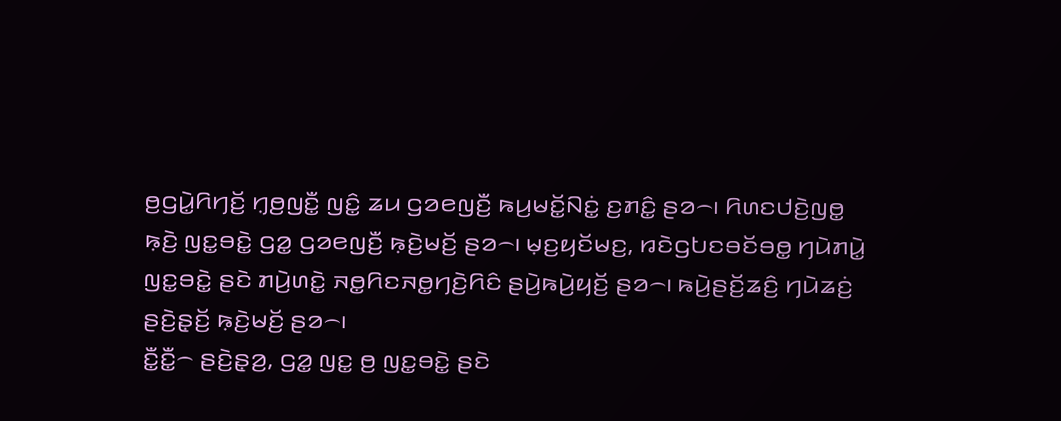ꤥ꤬ꤞꤣꤧ꤭ꤖꤚꤢꤩ꤬ ꤚ꤫ꤥ꤬ꤜꤢꤪ꤭ ꤜꤢꤨ꤭ ꤘꤣ ꤞꤤꤕꤜꤢꤪ꤬ ꤒꤣ꤬ꤗꤢꤩ꤭ꤡꤢꤦ꤭ ꤢ꤬ꤊꤢꤨ꤭ ꤔꤤ꤮꤯ ꤖꤛꤢꤓꤢꤧ꤬ꤜꤥ꤭ ꤒ꤫ꤢꤧ꤬ ꤜꤢ꤭ꤋꤢꤧ꤭ ꤞꤤ꤭ ꤞꤤꤕꤜꤢꤪ꤬ ꤒ꤫ꤢꤧ꤬ꤗꤢꤩ꤬ ꤔꤤ꤮꤯ ꤗ꤫ꤢ꤬ꤟꤢꤩꤗꤢ꤬, ꤙꤢꤧꤞꤝꤢꤋꤢꤩꤋꤥ꤭ ꤚꤣꤧꤊꤣꤧ꤭ ꤜꤢ꤭ꤋꤢꤧ꤭ ꤔꤢꤧ ꤊꤣꤧ꤬ꤛꤢꤧ꤭ ꤏꤥ꤭ꤖꤢꤏꤥ꤭ꤚꤢꤧ꤬ꤖꤢꤨ ꤔꤣꤧ꤬ꤒꤣꤧ꤬ꤟꤢꤩ꤬ ꤔꤤ꤮꤯ ꤒꤣꤧ꤬ꤔꤢꤩ꤬ꤘꤢꤨ꤬ ꤚꤣꤧꤘꤢꤦ꤬ ꤔꤢꤧ꤬ꤔ꤫ꤢꤩ꤬ ꤒ꤫ꤢꤧ꤬ꤗꤢꤩ꤬ ꤔꤤ꤮꤯
ꤢꤪ꤭ꤢꤪ꤭꤮ ꤔꤢꤧ꤬ꤔ꤫ꤤ꤬, ꤞꤤ꤭ ꤜꤢ꤭ ꤥ꤬ ꤜꤢ꤭ꤋꤢꤧ꤭ ꤔꤢꤧ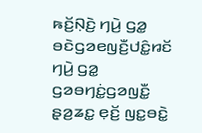ꤒꤢꤩ꤬ꤡ꤫ꤢꤧ꤬ ꤚꤣꤧ꤬ ꤞꤤ꤭ ꤋꤢꤧꤞꤤꤕꤜꤢꤪ꤬ꤓꤢꤨ꤭ꤙꤢꤩ ꤚꤣꤧ꤬ ꤞꤤ꤭ ꤞꤤꤋꤚꤢꤦ꤭ꤞꤤꤜꤢꤪ꤭ ꤔ꤫ꤤ꤬ꤘꤢ꤭ ꤕ꤫ꤢꤩ꤬ ꤜꤢ꤭ꤋꤢꤧ꤭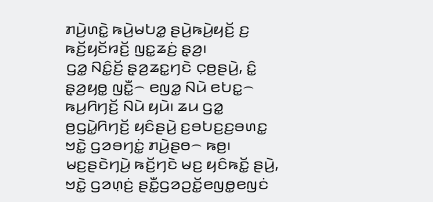ꤊꤣꤧ꤬ꤛꤢꤧ꤭ ꤒꤣꤧ꤬ꤗꤝꤤ꤭ ꤔꤣꤧ꤬ꤒꤣꤧ꤬ꤟꤢꤩ꤬ ꤢ꤬ ꤒꤢꤩ꤬ꤟꤢꤩꤙꤢꤩ꤬ ꤜꤢ꤭ꤘꤢꤦ꤬ ꤔ꤫ꤤ꤬꤯
ꤞꤤ꤭ ꤡꤢꤨ꤭ꤢꤩ꤬ ꤔ꤫ꤤ꤬ꤘꤢ꤭ꤚꤢꤧ ꤍ꤫ꤥ꤬ꤔꤣꤧ꤬, ꤢꤨ꤭ ꤔ꤫ꤤ꤬ꤟꤥ꤭ ꤜꤢꤪ꤭꤮ ꤕꤜꤤ꤭ ꤡꤣꤧ ꤕꤝꤢ꤭꤮ ꤒꤣ꤬ꤖꤚꤢꤩ꤬ ꤡꤣꤧ ꤟꤣꤧ꤯ ꤘꤣ ꤞꤤ꤭ ꤥ꤬ꤞꤣꤧ꤭ꤖꤚꤢꤩ꤬ ꤟꤢꤨꤔꤣꤧ꤬ ꤢ꤬ꤋꤝꤢ꤬ꤢ꤬ꤋꤛꤢ꤭ ꤠꤢꤧ꤭ ꤞꤤꤋꤚꤢꤦ꤭ ꤊꤣꤧ꤬ꤔꤥ꤮ ꤒꤥ꤬꤯ ꤗꤢ꤬ꤔꤢꤧꤚꤣꤧ꤬ ꤒꤢꤩ꤬ꤚꤢꤧ ꤗꤢ꤬ ꤟꤢꤨꤒꤢꤩ꤭ ꤔꤣꤧ꤬, ꤠꤢꤧ꤭ ꤞꤤꤛ꤫ꤢꤦ꤬ ꤔꤢꤪ꤭ꤞꤤꤑꤢꤩ꤭ꤕꤜꤥ꤭ꤕꤜꤢꤦ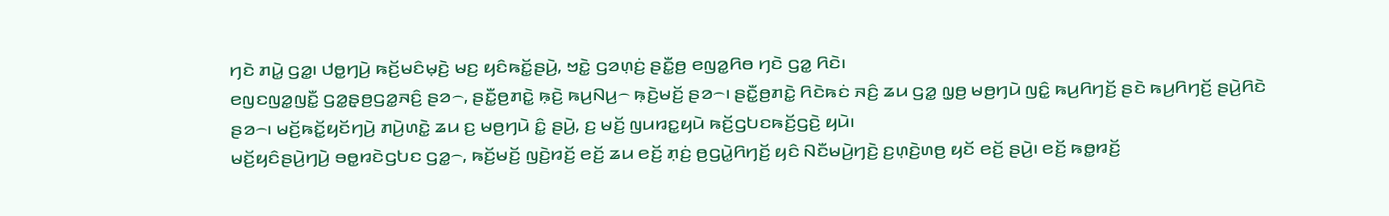ꤚꤢꤧ ꤊꤣꤧ꤭ ꤞꤤ꤭꤯ ꤓꤥ꤭ꤚꤣꤧ꤬ ꤒꤢꤩ꤬ꤗꤢꤨꤗ꤫ꤢꤧ꤬ ꤗꤢ꤬ ꤟꤢꤨꤒꤢꤩ꤭ꤔꤣꤧ꤬, ꤠꤢꤧ꤭ ꤞꤤꤛ꤫ꤢꤦ꤬ ꤔꤢꤪ꤭ꤥ꤬ ꤕꤜꤤ꤭ꤖꤥ ꤚꤢꤧ ꤞꤤ꤭ ꤖꤢꤧ꤯
ꤕꤜꤢꤜꤤ꤭ꤜꤢꤪ꤭ ꤞꤤ꤭ꤔ꤫ꤥ꤬ꤞꤤ꤭ꤏꤢꤨ꤬ ꤔꤤ꤮, ꤔꤢꤪ꤭ꤥ꤬ꤊꤢꤧ꤭ ꤒ꤫ꤢꤧ꤬ ꤒꤣ꤬ꤡꤣ꤬꤮ ꤒ꤫ꤢꤧ꤬ꤗꤢꤩ꤬ ꤔꤤ꤮꤯ ꤔꤢꤪ꤭ꤥ꤬ꤊꤢꤧ꤭ ꤖꤢꤧꤒꤢꤦ ꤏꤢꤨ꤬ ꤘꤣ ꤞꤤ꤭ ꤜ꤫ꤥ꤬ ꤗꤥ꤬ꤚꤣꤧ ꤜꤢꤨ꤭ ꤒꤣ꤬ꤖꤚꤢꤩ꤬ ꤔꤢꤧ ꤒꤣ꤬ꤖꤚꤢꤩ꤬ ꤔꤣꤧ꤬ꤖꤢꤧ ꤔꤤ꤮꤯ ꤗꤢꤩ꤬ꤒꤢꤩ꤭ꤟꤢꤩꤚꤣꤧ꤬ ꤊꤣꤧ꤬ꤛꤢꤧ꤭ ꤘꤣ ꤢ꤬ ꤗꤥ꤬ꤚꤣꤧ ꤢꤨ꤭ ꤔꤣꤧ꤬, ꤢ꤬ ꤗꤢꤩ꤬ ꤜꤣꤙꤢ꤭ꤟꤣꤧ ꤒꤢꤩ꤬ꤞꤝꤢꤒꤢꤩ꤬ꤞꤢꤧ꤬ ꤟꤣꤧ꤯
ꤗꤢꤩ꤬ꤟꤢꤨꤔꤣꤧ꤬ꤚꤣꤧ꤬ ꤋꤥ꤭ꤙꤢꤧꤞꤝꤢ ꤞꤤ꤭꤮, ꤒꤢꤩ꤬ꤗꤢꤩ꤬ ꤜꤢꤧ꤬ꤙꤢꤩ꤬ ꤕꤢꤩ꤬ ꤘꤣ ꤕꤢꤩ꤬ ꤊ꤫ꤢꤦ꤬ ꤥ꤬ꤞꤣꤧ꤭ꤖꤚꤢꤩ꤬ ꤟꤢꤨ ꤡꤢꤪꤗꤣꤧ꤬ꤚꤢꤧ꤬ ꤢ꤬ꤛ꤫ꤢꤧ꤬ꤛꤥ꤬ ꤟꤢꤩ ꤕꤢꤩ꤬ ꤔꤣꤧ꤬꤯ ꤕꤢꤩ꤬ ꤒꤥ꤭ꤙꤢꤩ꤬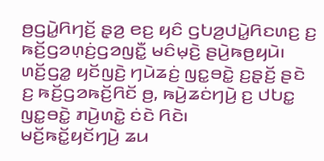ꤥ꤬ꤞꤣꤧ꤭ꤖꤚꤢꤩ꤬ ꤔ꤫ꤤ꤬ ꤕꤢ꤬ ꤟꤢꤨ ꤞꤝꤤ꤬ꤓꤣꤧ꤭ꤖꤢꤛꤢ꤬ ꤢ꤬ ꤒꤢꤩ꤬ꤞꤤꤛ꤫ꤢꤦ꤬ꤞꤤꤜꤢꤪ꤭ ꤗꤢꤨꤗ꤫ꤢꤧ꤬ ꤔꤣꤧ꤬ꤒꤥ꤬ꤟꤣꤧ꤯
ꤛꤢꤩ꤬ꤞꤤ꤭ ꤟꤢꤩꤜꤢꤧ꤬ ꤚꤣꤧꤘꤢꤦ꤬ ꤜꤢ꤭ꤋꤢꤧ꤭ ꤢ꤬ꤔ꤫ꤢꤩ꤬ ꤔꤢꤧ ꤢ꤬ ꤒꤢꤩ꤬ꤞꤤꤒꤢꤩ꤬ꤖꤢꤩ ꤥ꤬, ꤒꤣꤧ꤬ꤘꤢꤦꤚꤣꤧ꤬ ꤢ꤬ ꤓꤝꤢ꤭ ꤜꤢ꤭ꤋꤢꤧ꤭ ꤊꤣꤧ꤬ꤛꤢꤧ꤭ ꤢꤦꤢꤧ ꤖꤢꤧ꤯
ꤗꤢꤩ꤬ꤒꤢꤩ꤭ꤟꤢꤩꤚꤣꤧ꤬ ꤘꤣ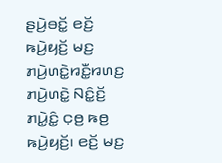ꤔꤣꤧ꤬ꤋꤢꤩ꤭ ꤕꤢꤩ꤬ ꤒꤣꤧ꤬ꤟꤢꤩ꤬ ꤗꤢ꤬ ꤊꤣꤧ꤬ꤛꤢꤧ꤭ꤙꤢꤪ꤭ꤙꤛꤢ꤬ ꤊꤣꤧ꤬ꤛꤢꤧ꤭ ꤡꤢꤨ꤭ꤢꤩ꤬ ꤊꤣꤧ꤭ꤢꤨ꤭ ꤍ꤫ꤥ꤬ ꤒꤥ꤬ ꤒꤣꤧ꤬ꤟꤢꤩ꤬꤯ ꤕꤢꤩ꤬ ꤗꤢ꤬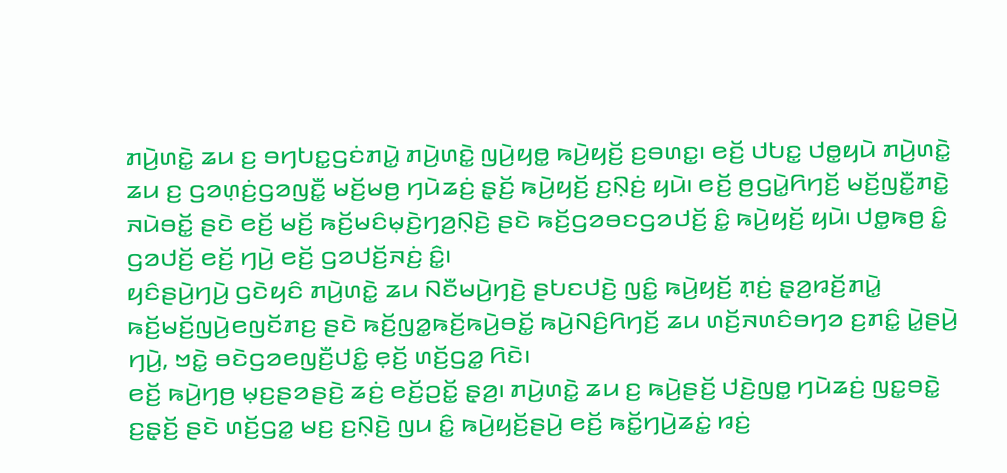ꤊꤣꤧ꤬ꤛꤢꤧ꤭ ꤘꤣ ꤢ꤬ ꤋꤚꤝꤢ꤭ꤞꤢꤦꤊꤣꤧ꤭ ꤊꤣꤧ꤬ꤛꤢꤧ꤭ ꤜꤣꤧ꤬ꤟꤥ꤭ ꤒꤣꤧ꤬ꤟꤢꤩ꤬ ꤢ꤬ꤋꤛꤢ꤭꤯ ꤕꤢꤩ꤬ ꤓꤝꤢ꤭ ꤓꤥ꤭ꤟꤣꤧ ꤊꤣꤧ꤬ꤛꤢꤧ꤭ ꤘꤣ ꤢ꤬ ꤞꤤꤛ꤫ꤢꤦ꤬ꤞꤤꤜꤢꤪ꤭ ꤗꤢꤩ꤬ꤗꤥ꤬ ꤚꤣꤧꤘꤢꤦ꤬ ꤔ꤫ꤢꤩ꤬ ꤒꤣꤧ꤬ꤟꤢꤩ꤬ ꤢ꤬ꤡ꤫ꤢꤦ꤬ ꤟꤣꤧ꤯ ꤕꤢꤩ꤬ ꤥ꤬ꤞꤣꤧ꤭ꤖꤚꤢꤩ꤬ ꤗꤢꤩ꤬ꤜꤢꤪ꤭ꤊꤢꤧ꤭ ꤏꤣꤧꤋꤢꤩ꤭ ꤔꤢꤧ ꤕꤢꤩ꤬ ꤗꤢꤩ꤬ ꤒꤢꤩ꤬ꤗꤢꤨꤗ꤫ꤢꤧ꤬ꤚꤤ꤬ꤡ꤫ꤢꤧ꤬ ꤔꤢꤧ ꤒꤢꤩ꤬ꤞꤤꤋꤢꤞꤤꤓꤢꤩ꤬ ꤢꤨ꤭ ꤒꤣꤧ꤬ꤟꤢꤩ꤬ ꤟꤣꤧ꤯ ꤓꤥ꤭ꤒꤥ꤬ ꤢꤨ꤭ ꤞꤤꤓꤢꤩ꤬ ꤕꤢꤩ꤬ ꤚꤣꤧ꤬ ꤕꤢꤩ꤬ ꤞꤤꤓꤢꤩ꤬ꤏꤢꤦ꤬ ꤢꤨ꤭꤯
ꤟꤢꤨꤔꤣꤧ꤬ꤚꤣꤧ꤬ ꤞꤢꤧꤟꤢꤨ ꤊꤣꤧ꤬ꤛꤢꤧ꤭ ꤘꤣ ꤡꤢꤪꤗꤣꤧ꤬ꤚꤢꤧ꤬ ꤔꤝꤢꤓꤢꤧ꤬ ꤜꤢꤨ꤭ ꤒꤣꤧ꤬ꤟꤢꤩ꤬ ꤊ꤫ꤢꤦ꤬ ꤔ꤫ꤤ꤬ꤙꤢꤩ꤬ꤊꤣꤧ꤭ ꤒꤢꤩ꤬ꤗꤢꤩ꤬ꤜꤣꤧ꤬ꤕꤜꤢꤩꤊꤢ꤬ ꤔꤢꤧ ꤒꤢꤩ꤬ꤜꤤ꤭ꤒꤢꤩ꤬ꤒꤣꤧ꤬ꤋꤢꤩ꤭ ꤒꤣꤧ꤬ꤡꤢꤨ꤬ꤖꤚꤢꤩ꤬ ꤘꤣ ꤛꤢꤩ꤬ꤏꤛꤢꤨꤋꤚꤤ ꤢ꤬ꤊꤢꤨ꤭ ꤣꤧ꤭ꤔꤣꤧ꤬ ꤚꤣꤧ꤬, ꤠꤢꤧ꤭ ꤋꤢꤧꤞꤤꤕꤜꤢꤪ꤬ꤓꤢꤨ꤭ ꤕ꤫ꤢꤩ꤬ ꤛꤢꤩ꤬ꤞꤤ꤭ ꤖꤢꤧ꤯
ꤕꤢꤩ꤬ ꤒꤣꤧ꤬ꤚꤥ꤬ ꤗ꤫ꤢ꤬ꤔꤤꤔꤢꤧ꤬ ꤘꤢꤦ꤬ ꤕꤢꤩ꤬ꤑꤢꤩ꤭ ꤔ꤫ꤤ꤬꤯ ꤊꤣꤧ꤬ꤛꤢꤧ꤭ ꤘꤣ ꤢ꤬ ꤒꤣꤧ꤬ꤔꤢꤩ꤬ ꤓꤢꤧ꤬ꤜꤥ꤭ ꤚꤣꤧꤘꤢꤦ꤬ ꤜꤢ꤭ꤋꤢꤧ꤭ ꤢ꤬ꤔ꤫ꤢꤩ꤬ ꤔꤢꤧ ꤛꤢꤩ꤬ꤞꤤ꤭ ꤗꤢ꤬ ꤢ꤬ꤡ꤫ꤢꤧ꤬ ꤜꤣ ꤢꤨ꤭ ꤒꤣꤧ꤬ꤟꤢꤩ꤬ꤔꤣꤧ꤬ ꤕꤢꤩ꤬ ꤒꤢꤩ꤭ꤚꤣꤧ꤬ꤘꤢꤦ꤭ ꤙꤢꤦ꤬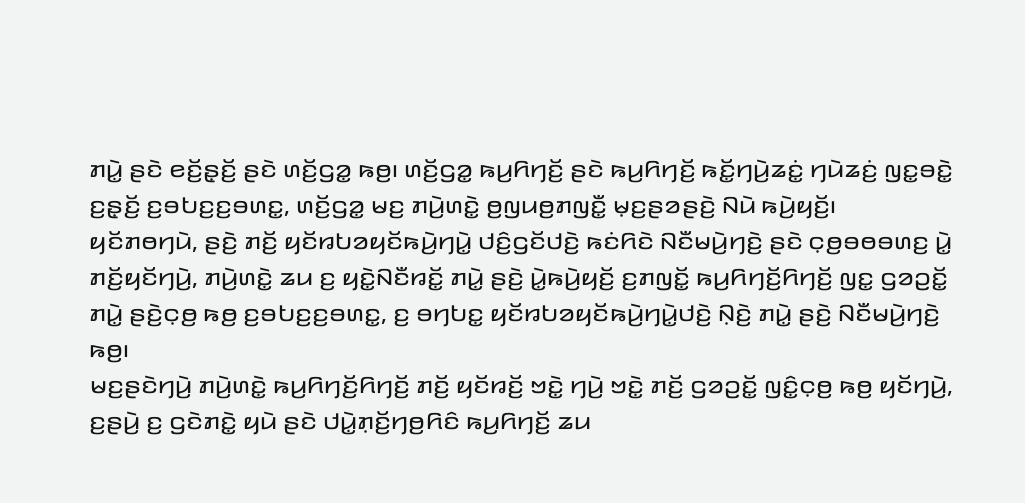ꤊꤣꤧ꤭ ꤔꤢꤧ ꤕꤢꤩ꤬ꤔ꤫ꤢꤩ꤬ ꤔꤢꤧ ꤛꤢꤩ꤬ꤞꤤ꤭ ꤒꤥ꤬꤯ ꤛꤢꤩ꤬ꤞꤤ꤭ ꤒꤣ꤬ꤖꤚꤢꤩ꤬ ꤔꤢꤧ ꤒꤣ꤬ꤖꤚꤢꤩ꤬ ꤒꤢꤩ꤭ꤚꤣꤧ꤬ꤘꤢꤦ꤭ ꤚꤣꤧꤘꤢꤦ꤬ ꤜꤢ꤭ꤋꤢꤧ꤭ ꤢ꤬ꤔ꤫ꤢꤩ꤬ ꤢ꤬ꤋꤝꤢ꤬ꤢ꤬ꤋꤛꤢ꤭, ꤛꤢꤩ꤬ꤞꤤ꤭ ꤗꤢ꤬ ꤊꤣꤧ꤬ꤛꤢꤧ꤭ ꤥ꤬ꤜꤣꤥ꤬ꤊꤜꤢꤪ꤭ ꤗ꤫ꤢ꤬ꤔꤤꤔꤢꤧ꤬ ꤡꤣꤧ ꤒꤣꤧ꤬ꤟꤢꤩ꤬꤯
ꤟꤢꤩꤊꤥꤚꤣꤧ, ꤔꤢꤧ꤬ ꤊꤢꤩ꤬ ꤟꤢꤩꤙꤝꤤꤟꤢꤩꤒꤣꤧ꤬ꤚꤣꤧ꤭ ꤓꤢꤨ꤬ꤞꤢꤩꤓꤢꤧ꤬ ꤒꤢꤦꤖꤢꤧ ꤡꤢꤪꤗꤣꤧ꤬ꤚꤢꤧ꤬ ꤔꤢꤧ ꤍ꤫ꤥ꤬ꤋꤥꤋꤛꤢ꤬ ꤣꤧ꤭ ꤊꤢꤩ꤬ꤟꤢꤩꤚꤣꤧ꤬, ꤊꤣꤧ꤬ꤛꤢꤧ꤭ ꤘꤣ ꤢ꤬ ꤟꤢꤧ꤭ꤡꤢꤪꤙꤢꤩ꤭ ꤊꤣꤧ꤭ ꤔꤢꤧ꤬ ꤣꤧ꤭ꤒꤣꤧ꤬ꤟꤢꤩ꤬ ꤢ꤬ꤊꤜꤢꤩ꤭ ꤒꤣ꤬ꤖꤚꤢꤩ꤬ꤖꤚꤢꤩ꤬ ꤜꤢ꤭ ꤞꤤꤑꤢꤩ꤭ ꤊꤣꤧ꤭ ꤔꤢꤧ꤬ꤍ꤫ꤥ꤬ ꤒꤥ꤬ ꤢ꤬ꤋꤝꤢ꤬ꤢ꤬ꤋꤛꤢ꤭, ꤢ꤬ ꤋꤚꤝꤢ꤭ ꤟꤢꤩꤙꤝꤤꤟꤢꤩꤒꤣꤧ꤬ꤚꤣꤧ꤭ꤓꤢꤧ꤬ ꤡ꤫ꤢꤧ꤬ ꤊꤣꤧ꤭ ꤔꤢꤧ꤬ ꤡꤢꤪꤗꤣꤧ꤬ꤚꤢꤧ꤬ ꤒꤥ꤬꤯
ꤗꤢ꤬ꤔꤢꤧꤚꤣꤧ꤬ ꤊꤣꤧ꤬ꤛꤢꤧ꤭ ꤒꤣ꤬ꤖꤚꤢꤩ꤬ꤖꤚꤢꤩ꤬ ꤊꤢꤩ꤬ ꤟꤢꤩꤙꤢꤩ꤬ ꤠꤢꤧ꤭ ꤚꤣꤧ꤬ ꤠꤢꤧ꤭ ꤊꤢꤩ꤬ ꤞꤤꤑꤢꤩ꤭ ꤜꤢꤨ꤭ꤍ꤫ꤥ꤬ ꤒꤥ꤬ ꤟꤢꤩꤚꤣꤧ꤬, ꤢ꤬ꤔꤣꤧ꤬ ꤢ꤬ ꤞꤢꤧꤊꤢꤧ꤭ ꤟꤣꤧ ꤔꤢꤧ ꤓꤣꤧ꤭ꤊ꤫ꤢꤩ꤬ꤚꤥ꤬ꤖꤢꤨ ꤒꤣ꤬ꤖꤚꤢꤩ꤬ ꤘꤣ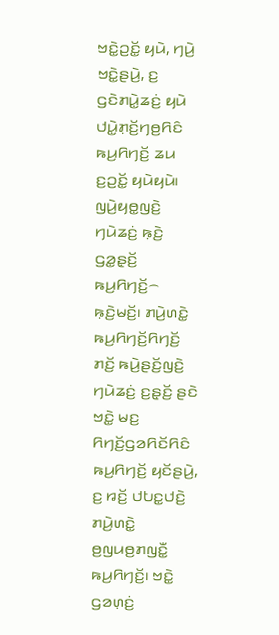ꤠꤢꤧ꤭ꤑꤢꤩ꤭ ꤟꤣꤧ, ꤚꤣꤧ꤬ ꤠꤢꤧ꤭ꤔꤣꤧ꤬, ꤢ꤬ ꤞꤢꤧꤊꤣꤧ꤭ꤘꤢꤦ꤬ ꤟꤣꤧ ꤓꤣꤧ꤭ꤊ꤫ꤢꤩ꤬ꤚꤥ꤬ꤖꤢꤨ ꤒꤣ꤬ꤖꤚꤢꤩ꤬ ꤘꤣ ꤢ꤬ꤑꤢꤩ꤭ ꤟꤣꤧꤟꤣꤧ꤯
ꤜꤣꤧ꤬ꤟꤥ꤭ꤜꤢꤧ꤬ ꤚꤣꤧꤘꤢꤦ꤬ ꤒ꤫ꤢꤧ꤬ ꤞꤤ꤭ꤔ꤫ꤢꤩ꤬ ꤒꤣ꤬ꤖꤚꤢꤩ꤬꤮ ꤒ꤫ꤢꤧ꤬ꤗꤢꤩ꤬꤯ ꤊꤣꤧ꤬ꤛꤢꤧ꤭ ꤒꤣ꤬ꤖꤚꤢꤩ꤬ꤖꤚꤢꤩ꤬ ꤊꤢꤩ꤬ ꤒꤣꤧ꤬ꤔꤢꤩ꤬ꤜꤢꤧ꤬ ꤚꤣꤧꤘꤢꤦ꤬ ꤢ꤬ꤔ꤫ꤢꤩ꤬ ꤔꤢꤧ ꤠꤢꤧ꤭ ꤗꤢ꤬ ꤖꤚꤢꤩ꤬ꤞꤤꤖꤢꤩꤖꤢꤨ ꤒꤣ꤬ꤖꤚꤢꤩ꤬ ꤟꤢꤩꤔꤣꤧ꤬, ꤢ꤬ ꤙꤢꤩ꤬ ꤓꤝꤢ꤭ꤓꤢꤧ꤬ ꤊꤣꤧ꤬ꤛꤢꤧ꤭ ꤥ꤬ꤜꤣꤥ꤬ꤊꤜꤢꤪ꤭ ꤒꤣ꤬ꤖꤚꤢꤩ꤬꤯ ꤠꤢꤧ꤭ ꤞꤤꤛ꤫ꤢꤦ꤬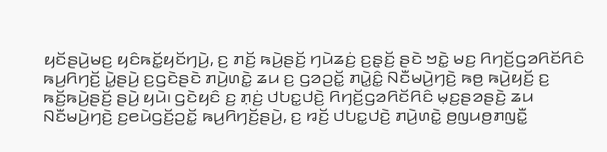ꤟꤢꤩꤔꤣꤧ꤬ꤗꤢ꤬ ꤟꤢꤨꤒꤢꤩ꤭ꤟꤢꤩꤚꤣꤧ꤬, ꤢ꤬ ꤊꤢꤩ꤬ ꤒꤣꤧ꤬ꤔꤢꤩ꤬ ꤚꤣꤧꤘꤢꤦ꤬ ꤢ꤬ꤔ꤫ꤢꤩ꤬ ꤔꤢꤧ ꤠꤢꤧ꤭ ꤗꤢ꤬ ꤖꤚꤢꤩ꤬ꤞꤤꤖꤢꤩꤖꤢꤨ ꤒꤣ꤬ꤖꤚꤢꤩ꤬ ꤣꤧ꤭ꤔꤣꤧ꤬ ꤢ꤬ꤞꤢꤧꤔꤢꤧ ꤊꤣꤧ꤬ꤛꤢꤧ꤭ ꤘꤣ ꤢ꤬ ꤞꤤꤑꤢꤩ꤭ ꤊꤣꤧ꤭ꤢꤨ꤭ ꤡꤢꤪꤗꤣꤧ꤬ꤚꤢꤧ꤬ ꤒꤥ꤬ ꤒꤣꤧ꤬ꤟꤢꤩ꤬ ꤢ꤬ ꤒꤢꤩ꤬ꤒꤣꤧ꤬ꤔꤢꤩ꤬ ꤔꤣꤧ꤬ ꤟꤣꤧ꤯ ꤞꤢꤧꤟꤢꤨ ꤢ꤬ ꤊ꤫ꤢꤦ꤬ ꤓꤝꤢ꤭ꤓꤢꤧ꤬ ꤖꤚꤢꤩ꤬ꤞꤤꤖꤢꤩꤖꤢꤨ ꤗ꤫ꤢ꤬ꤔꤤꤔꤢꤧ꤬ ꤘꤣ ꤡꤢꤪꤗꤣꤧ꤬ꤚꤢꤧ꤬ ꤢ꤬ꤕꤣꤧꤞꤢꤩ꤬ꤑꤢꤩ꤭ ꤒꤣ꤬ꤖꤚꤢꤩ꤬ꤔꤣꤧ꤬, ꤢ꤬ ꤙꤢꤩ꤬ ꤓꤝꤢ꤭ꤓꤢꤧ꤬ ꤊꤣꤧ꤬ꤛꤢꤧ꤭ ꤥ꤬ꤜꤣꤥ꤬ꤊꤜꤢꤪ꤭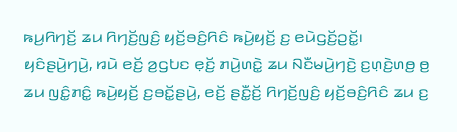ꤒꤣ꤬ꤖꤚꤢꤩ꤬ ꤘꤣ ꤖꤚꤢꤩ꤬ꤜꤢꤨ꤬ ꤟꤢꤩ꤬ꤋꤢꤨ꤬ꤖꤢꤨ ꤒꤣꤧ꤬ꤟꤢꤩ꤬ ꤢ꤬ ꤕꤣꤧꤞꤢꤩ꤬ꤑꤢꤩ꤭꤯
ꤟꤢꤨꤔꤣꤧ꤬ꤚꤣꤧ꤬, ꤙꤣꤧ ꤕꤢꤩ꤬ ꤤ꤬ꤞꤝꤢ ꤕ꤫ꤢꤩ꤬ ꤊꤣꤧ꤬ꤛꤢꤧ꤭ ꤘꤣ ꤡꤢꤪꤗꤣꤧ꤬ꤚꤢꤧ꤬ ꤢ꤬ꤛ꤫ꤢꤧ꤬ꤛꤥ꤬ ꤥ꤬ ꤘꤣ ꤜꤢꤨ꤭ꤊꤢꤨ꤭ ꤒꤣꤧ꤬ꤟꤢꤩ꤬ ꤢ꤬ꤋꤢꤩ꤭ꤔꤣꤧ꤬, ꤕꤢꤩ꤬ ꤔꤢꤪ꤭ꤢꤩ꤬ ꤖꤚꤢꤩ꤬ꤜꤢꤨ꤬ ꤟꤢꤩ꤬ꤋꤢꤨ꤬ꤖꤢꤨ ꤘꤣ ꤢ꤬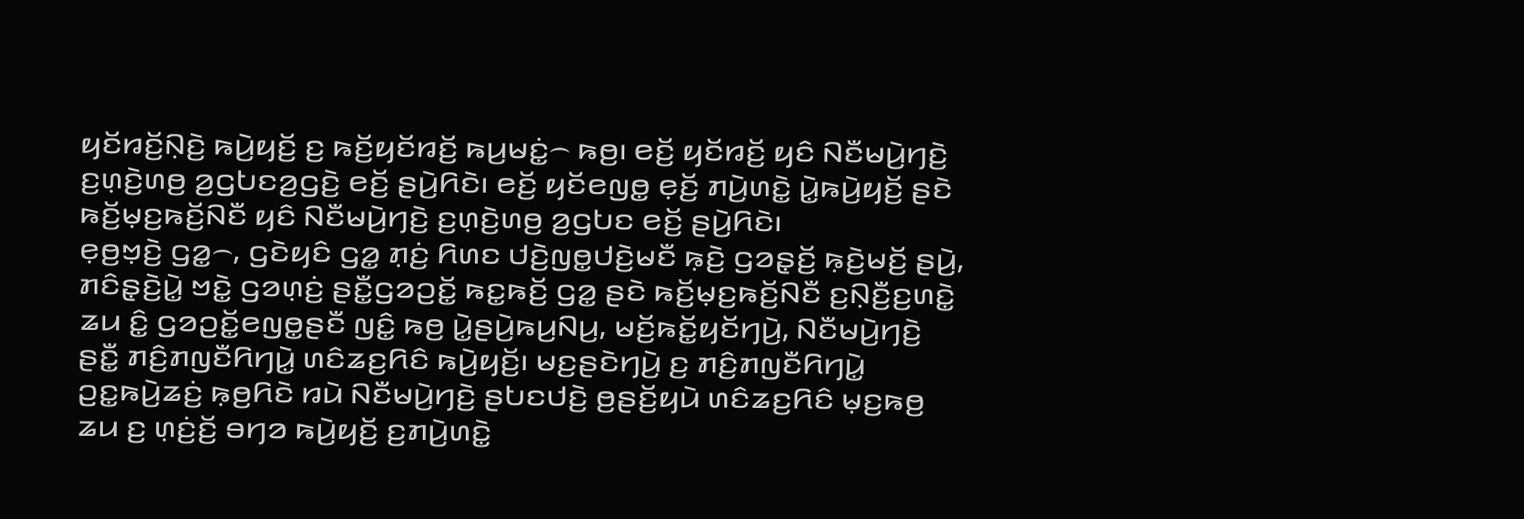ꤟꤢꤩꤙꤢꤩ꤬ꤡ꤫ꤢꤧ꤬ ꤒꤣꤧ꤬ꤟꤢꤩ꤬ ꤢ꤬ ꤒꤢꤩ꤬ꤟꤢꤩꤙꤢꤩ꤬ ꤒꤣ꤬ꤗꤢꤦ꤭꤮ ꤒꤥ꤬꤯ ꤕꤢꤩ꤬ ꤟꤢꤩꤙꤢꤩ꤬ ꤟꤢꤨ ꤡꤢꤪꤗꤣꤧ꤬ꤚꤢꤧ꤬ ꤢ꤬ꤛ꤫ꤢꤧ꤬ꤛꤥ꤬ ꤤ꤬ꤞꤝꤢꤤ꤬ꤞꤢꤧ꤬ ꤕꤢꤩ꤬ ꤔꤣꤧ꤬ꤖꤢꤧ꤯ ꤕꤢꤩ꤬ ꤟꤢꤩꤕꤜꤥ꤭ ꤕ꤫ꤢꤩ꤬ ꤊꤣꤧ꤬ꤛꤢꤧ꤭ ꤣꤧ꤭ꤒꤣꤧ꤬ꤟꤢꤩ꤬ ꤔꤢꤧ ꤒꤢꤩ꤬ꤗ꤫ꤢ꤬ꤒꤢꤩ꤬ꤡꤢꤪ ꤟꤢꤨ ꤡꤢꤪꤗꤣꤧ꤬ꤚꤢꤧ꤬ ꤢ꤬ꤛ꤫ꤢꤧ꤬ꤛꤥ꤬ ꤤ꤬ꤞꤝꤢ ꤕꤢꤩ꤬ ꤔꤣꤧ꤬ꤖꤢꤧ꤯
ꤕ꤫ꤥ꤬ꤠ꤫ꤢꤧ꤬ ꤞꤤ꤭꤮, ꤞꤢꤧꤟꤢꤨ ꤞꤤ꤭ ꤊ꤫ꤢꤦ꤬ ꤖꤛꤢ ꤓꤢꤧ꤬ꤜꤥ꤭ꤓꤢꤧ꤬ꤗꤢꤪ ꤒ꤫ꤢꤧ꤬ ꤞꤤꤔ꤫ꤢꤩ꤬ ꤒ꤫ꤢꤧ꤬ꤗꤢꤩ꤬ ꤔꤣꤧ꤬, ꤊꤢꤨꤔ꤫ꤢꤧ꤬ꤣꤧ꤭ ꤠꤢꤧ꤭ ꤞꤤꤛ꤫ꤢꤦ꤬ ꤔꤢꤪ꤭ꤞꤤꤑꤢꤩ꤭ ꤒꤢ꤭ꤒꤢꤩ꤬ ꤞꤤ꤭ ꤔꤢꤧ ꤒꤢꤩ꤬ꤗ꤫ꤢ꤬ꤒꤢꤩ꤬ꤡꤢꤪ ꤢ꤬ꤡ꤫ꤢꤪ꤬ꤢ꤬ꤛꤢꤧ꤭ ꤘꤣ ꤢꤨ꤭ ꤞꤤꤑꤢꤩ꤭ꤕꤜꤥ꤭ꤔꤢꤪ ꤜꤢꤨ꤭ ꤒꤥ꤬ ꤣꤧ꤭ꤔꤣꤧ꤬ꤒꤣ꤬ꤡꤣ꤬, ꤗꤢꤩ꤬ꤒꤢꤩ꤭ꤟꤢꤩꤚꤣꤧ꤬, ꤡꤢꤪꤗꤣꤧ꤬ꤚꤢꤧ꤬ ꤔꤢꤪ꤭ ꤊꤢꤨ꤬ꤊꤜꤢꤪꤖꤚꤣꤧ꤭ ꤛꤢꤨꤘꤢ꤬ꤖꤢꤨ ꤒꤣꤧ꤬ꤟꤢꤩ꤬꤯ ꤗꤢ꤬ꤔꤢꤧꤚꤣꤧ꤬ ꤢ꤬ ꤊꤢꤨ꤬ꤊꤜꤢꤪꤖꤚꤣꤧ꤭ ꤑꤢ꤭ꤒꤣꤧ꤬ꤘꤢꤦ꤬ ꤒ꤫ꤥ꤬ꤖꤢꤧ ꤙꤣꤧ ꤡꤢꤪꤗꤣꤧ꤬ꤚꤢꤧ꤬ ꤔꤝꤢꤓꤢꤧ꤬ ꤥ꤬ꤔꤢꤩ꤬ꤟꤣꤧ ꤛꤢꤨꤘꤢ꤬ꤖꤢꤨ ꤗ꤫ꤢ꤬ꤒꤥ꤬ ꤘꤣ ꤢ꤬ ꤛ꤫ꤢꤦ꤬ꤢꤩ꤬ ꤋꤚꤤ ꤒꤣꤧ꤬ꤟꤢꤩ꤬ ꤢ꤬ꤊꤣꤧ꤬ꤛꤢꤧ꤭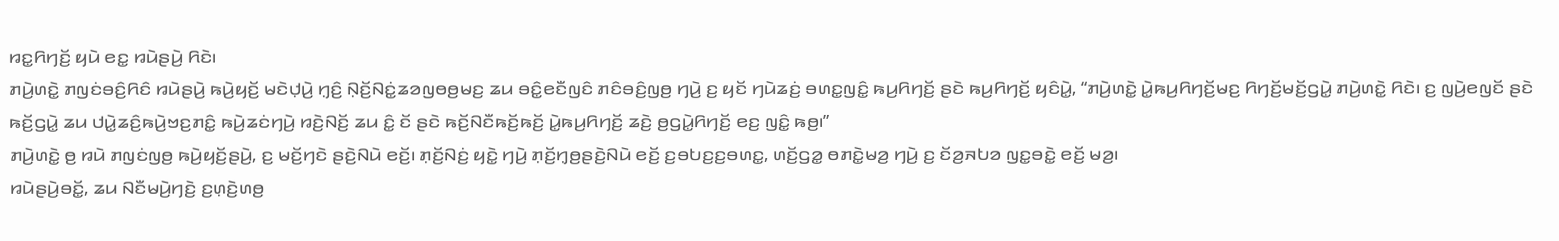ꤙꤢ꤭ꤖꤚꤢꤩ꤬ ꤟꤣꤧ ꤕꤢ꤭ ꤙꤣꤧꤔꤣꤧ꤬ ꤖꤢꤧ꤯
ꤊꤣꤧ꤬ꤛꤢꤧ꤭ ꤊꤜꤢꤦꤋꤢꤨ꤬ꤖꤢꤨ ꤙꤣꤧꤔꤣꤧ꤬ ꤒꤣꤧ꤬ꤟꤢꤩ꤬ ꤗꤢꤧꤓ꤫ꤣꤧ꤬ ꤚ꤫ꤢꤨ꤬ ꤡ꤫ꤢꤩ꤬ꤡꤢꤦ꤭ꤘꤤꤜꤥꤥ꤬ꤗꤢ꤬ ꤘꤣ ꤋꤢꤨ꤭ꤕꤢꤪꤜꤢꤨ ꤊꤢꤨꤋꤢꤨ꤬ꤜꤥ꤬ ꤚꤣꤧ꤬ ꤢ꤬ ꤟꤢꤩ ꤚꤣꤧꤘꤢꤦ꤬ ꤋꤛꤢ꤭ꤜꤢꤨ꤭ ꤒꤣ꤬ꤖꤚꤢꤩ꤬ ꤔꤢꤧ ꤒꤣ꤬ꤖꤚꤢꤩ꤬ ꤟꤢꤨꤣꤧ꤭, “ꤊꤣꤧ꤬ꤛꤢꤧ꤭ ꤣꤧ꤭ꤒꤣ꤬ꤖꤚꤢꤩ꤬ꤗꤢ꤬ ꤖꤚꤢꤩ꤬ꤗꤢꤩ꤬ꤞꤣꤧ꤭ ꤊꤣꤧ꤬ꤛꤢꤧ꤭ ꤖꤢꤧ꤯ ꤢ꤬ ꤜꤣꤧ꤬ꤕꤜꤢꤩ ꤔꤢꤧ ꤒꤢꤩ꤬ꤞꤣꤧ꤭ ꤘꤣ ꤓꤣꤧ꤭ꤘꤢꤨ꤬ꤒꤣꤧ꤬ꤠꤢ꤬ꤊꤢꤨ꤭ ꤒꤣꤧ꤬ꤘꤢꤦꤚꤣꤧ꤬ ꤙꤢꤧ꤬ꤡꤢꤩ꤬ ꤘꤣ ꤢꤨ꤭ ꤢꤩ ꤔꤢꤧ ꤒꤢꤩ꤬ꤡꤢꤪꤒꤢꤩ꤬ꤒꤢꤩ꤬ ꤣꤧ꤭ꤒꤣ꤬ꤖꤚꤢꤩ꤬ ꤘꤢꤧ꤬ ꤥ꤬ꤞꤣꤧ꤭ꤖꤚꤢꤩ꤬ ꤕꤢ꤬ ꤜꤢꤨ꤭ ꤒꤥ꤬꤯”
ꤊꤣꤧ꤬ꤛꤢꤧ꤭ ꤥ꤬ ꤙꤣꤧ ꤊꤜꤢꤦꤜꤥ꤬ ꤒꤣꤧ꤬ꤟꤢꤩ꤬ꤔꤣꤧ꤬, ꤢ꤬ ꤗꤢꤩ꤬ꤚꤢꤧ ꤔꤢꤧ꤬ꤡꤣꤧ ꤕꤢꤩ꤬꤯ ꤊ꤫ꤢꤩ꤬ꤡꤢꤦ꤬ ꤟꤢꤧ꤭ ꤚꤣꤧ꤬ ꤊ꤫ꤢꤩ꤬ꤚ꤫ꤥ꤬ꤔꤢꤧ꤬ꤡꤣꤧ ꤕꤢꤩ꤬ ꤢ꤬ꤋꤝꤢ꤬ꤢ꤬ꤋꤛꤢ꤭, ꤛꤢꤩ꤬ꤞꤤ꤭ ꤥꤊꤢꤧ꤭ꤗꤤ꤬ ꤚꤣꤧ꤬ ꤢ꤬ ꤢꤩꤤ꤬ꤏꤝꤤ ꤜꤢ꤭ꤋꤢꤧ꤭ ꤕꤢꤩ꤬ ꤗꤤ꤬꤯
ꤙꤣꤧꤔꤣꤧ꤬ꤋꤢꤩ꤭, ꤘꤣ ꤡꤢꤪꤗꤣꤧ꤬ꤚꤢꤧ꤬ ꤢ꤬ꤛ꤫ꤢꤧ꤬ꤛꤥ꤬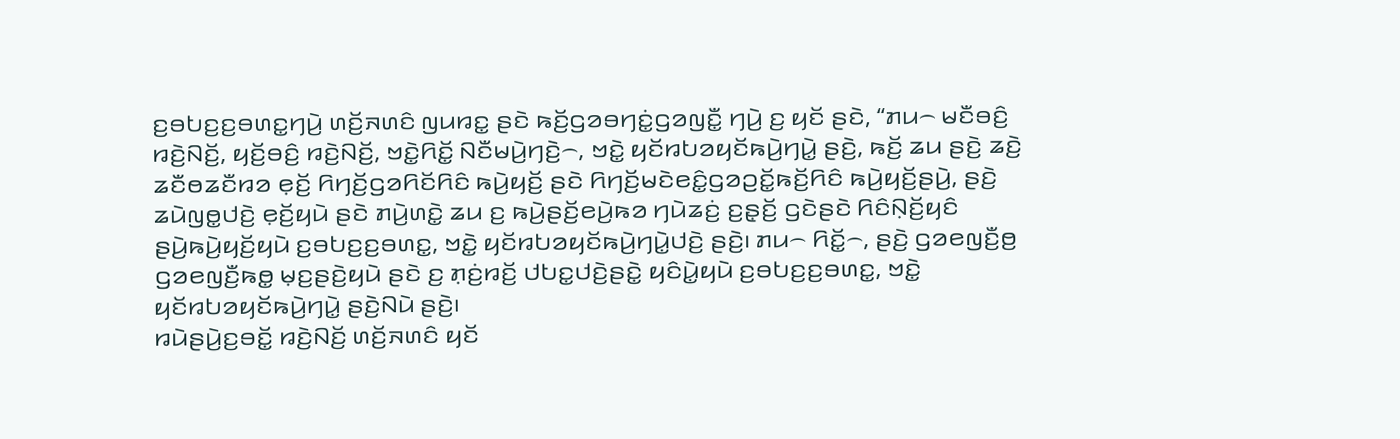ꤢ꤬ꤋꤝꤢ꤬ꤢ꤬ꤋꤛꤢ꤭ꤚꤣꤧ꤬ ꤛꤢꤩ꤬ꤏꤛꤢꤨ ꤜꤣꤙꤢ꤭ ꤔꤢꤧ ꤒꤢꤩ꤬ꤞꤤꤋꤚꤢꤦ꤭ꤞꤤꤜꤢꤪ꤭ ꤚꤣꤧ꤬ ꤢ꤬ ꤟꤢꤩ ꤔꤢꤧ, “ꤊꤣ꤮ ꤗꤢꤪꤋꤢꤨ꤬ ꤙꤢꤧ꤬ꤡꤢꤩ꤬, ꤟꤢꤩ꤬ꤋꤢꤨ꤬ ꤙꤢꤧ꤬ꤡꤢꤩ꤬, ꤠꤢꤧ꤭ꤖꤢꤩ꤭ ꤡꤢꤪꤗꤣꤧ꤬ꤚꤢꤧ꤬꤮, ꤠꤢꤧ꤭ ꤟꤢꤩꤙꤝꤤꤟꤢꤩꤒꤣꤧ꤬ꤚꤣꤧ꤭ ꤔꤢꤧ꤬, ꤒꤢꤩ꤬ ꤘꤣ ꤔꤢꤧ꤬ ꤘꤢꤧ꤬ ꤘꤢꤪꤥꤘꤢꤪꤙꤤ ꤕ꤫ꤢꤩ꤬ ꤖꤚꤢꤩ꤬ꤞꤤꤖꤢꤩꤖꤢꤨ ꤒꤣꤧ꤬ꤟꤢꤩ꤬ ꤔꤢꤧ ꤖꤚꤢꤩ꤬ꤗꤢꤧꤕꤢꤨ꤭ꤞꤤꤑꤢꤩ꤭ꤒꤢꤩ꤬ꤖꤢꤨ ꤒꤣꤧ꤬ꤟꤢꤩ꤬ꤔꤣꤧ꤬, ꤔꤢꤧ꤬ ꤘꤣꤧꤜꤥ꤭ꤓꤢꤧ꤬ ꤕ꤫ꤢꤩ꤬ꤟꤣꤧ ꤔꤢꤧ ꤊꤣꤧ꤬ꤛꤢꤧ꤭ ꤘꤣ ꤢ꤬ ꤒꤣꤧ꤬ꤔꤢꤩ꤬ꤕꤣꤧ꤬ꤒꤤ ꤚꤣꤧꤘꤢꤦ꤬ ꤢ꤬ꤔ꤫ꤢꤩ꤬ ꤞꤢꤧꤔꤢꤧ ꤖꤢꤨꤡ꤫ꤢꤩ꤬ꤟꤢꤨ ꤔꤣꤧ꤬ꤒꤣꤧ꤬ꤟꤢꤩ꤬ꤟꤣꤧ ꤢ꤬ꤋꤝꤢ꤬ꤢ꤬ꤋꤛꤢ꤭, ꤠꤢꤧ꤭ ꤟꤢꤩꤙꤝꤤꤟꤢꤩꤒꤣꤧ꤬ꤚꤣꤧ꤭ꤓꤢꤧ꤬ ꤔꤢꤧ꤬꤯ ꤊꤣ꤮ ꤖꤢꤩ꤭꤮, ꤔꤢꤧ꤬ ꤞꤤꤕꤜꤢꤪ꤬ꤥ꤬ ꤞꤤꤕꤜꤢꤪ꤬ꤒꤥ꤭ ꤗ꤫ꤢ꤬ꤔꤢꤧ꤬ꤟꤣꤧ ꤔꤢꤧ ꤢ꤬ ꤊ꤫ꤢꤦ꤬ꤙꤢꤩ꤬ ꤓꤝꤢ꤭ꤓꤢꤧ꤬ꤔꤢꤧ꤭ ꤟꤢꤨꤣꤧ꤭ꤟꤣꤧ ꤢ꤬ꤋꤝꤢ꤬ꤢ꤬ꤋꤛꤢ꤭, ꤠꤢꤧ꤭ ꤟꤢꤩꤙꤝꤤꤟꤢꤩꤒꤣꤧ꤬ꤚꤣꤧ꤭ ꤔꤢꤧ꤬ꤡꤣꤧ ꤔꤢꤧ꤬꤯
ꤙꤣꤧꤔꤣꤧ꤬ꤢ꤬ꤋꤢꤩ꤭ ꤙꤢꤧ꤬ꤡꤢꤩ꤬ ꤛꤢꤩ꤬ꤏꤛꤢꤨ ꤟꤢꤩ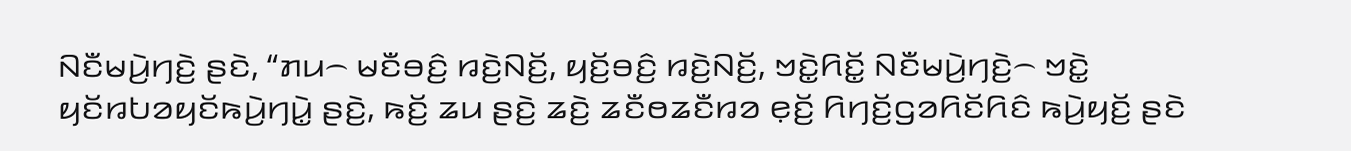ꤡꤢꤪꤗꤣꤧ꤬ꤚꤢꤧ꤬ ꤔꤢꤧ, “ꤊꤣ꤮ ꤗꤢꤪꤋꤢꤨ꤬ ꤙꤢꤧ꤬ꤡꤢꤩ꤬, ꤟꤢꤩ꤬ꤋꤢꤨ꤬ ꤙꤢꤧ꤬ꤡꤢꤩ꤬, ꤠꤢꤧ꤭ꤖꤢꤩ꤭ ꤡꤢꤪꤗꤣꤧ꤬ꤚꤢꤧ꤬꤮ ꤠꤢꤧ꤭ ꤟꤢꤩꤙꤝꤤꤟꤢꤩꤒꤣꤧ꤬ꤚꤣꤧ꤭ ꤔꤢꤧ꤬, ꤒꤢꤩ꤬ ꤘꤣ ꤔꤢꤧ꤬ ꤘꤢꤧ꤬ ꤘꤢꤪꤥꤘꤢꤪꤙꤤ ꤕ꤫ꤢꤩ꤬ ꤖꤚꤢꤩ꤬ꤞꤤꤖꤢꤩꤖꤢꤨ ꤒꤣꤧ꤬ꤟꤢꤩ꤬ ꤔꤢꤧ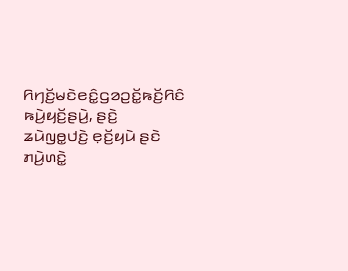ꤖꤚꤢꤩ꤬ꤗꤢꤧꤕꤢꤨ꤭ꤞꤤꤑꤢꤩ꤭ꤒꤢꤩ꤬ꤖꤢꤨ ꤒꤣꤧ꤬ꤟꤢꤩ꤬ꤔꤣꤧ꤬, ꤔꤢꤧ꤬ ꤘꤣꤧꤜꤥ꤭ꤓꤢꤧ꤬ ꤕ꤫ꤢꤩ꤬ꤟꤣꤧ ꤔꤢꤧ ꤊꤣꤧ꤬ꤛꤢꤧ꤭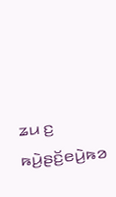ꤘꤣ ꤢ꤬ ꤒꤣꤧ꤬ꤔꤢꤩ꤬ꤕꤣꤧ꤬ꤒꤤ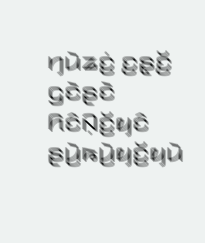ꤚꤣꤧꤘꤢꤦ꤬ ꤢ꤬ꤔ꤫ꤢꤩ꤬ ꤞꤢꤧꤔꤢꤧ ꤖꤢꤨꤡ꤫ꤢꤩ꤬ꤟꤢꤨ ꤔꤣꤧ꤬ꤒꤣꤧ꤬ꤟꤢꤩ꤬ꤟꤣꤧ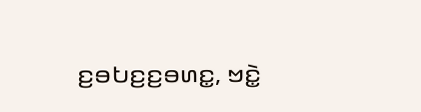ꤢ꤬ꤋꤝꤢ꤬ꤢ꤬ꤋꤛꤢ꤭, ꤠꤢꤧ꤭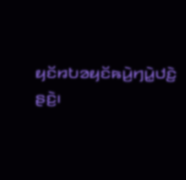ꤟꤢꤩꤙꤝꤤꤟꤢꤩꤒꤣꤧ꤬ꤚꤣꤧ꤭ꤓꤢꤧ꤬ ꤔꤢꤧ꤬꤯